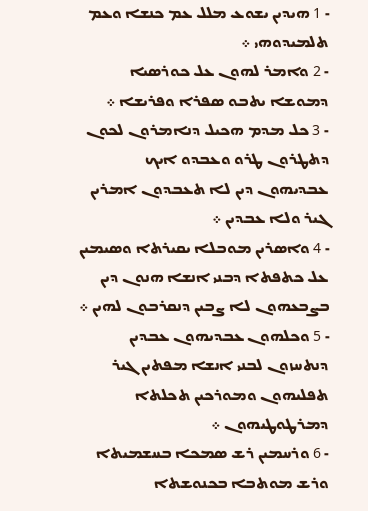- 1 ܗܝܕܝܢ ܝܫܘܥ ܡܠܠ ܥܡ ܟܢܫܐ ܘܥܡ ܬܠܡܝܕܘܗܝ ܀
- 2 ܘܐܡܪ ܠܗܘܢ ܥܠ ܟܘܪܤܝܐ ܕܡܘܫܐ ܝܬܒܘ ܤܦܪܐ ܘܦܪܝܫܐ ܀
- 3 ܟܠ ܡܕܡ ܗܟܝܠ ܕܢܐܡܪܘܢ ܠܟܘܢ ܕܬܛܪܘܢ ܛܪܘ ܘܥܒܕܘ ܐܝܟ ܥܒܕܝܗܘܢ ܕܝܢ ܠܐ ܬܥܒܕܘܢ ܐܡܪܝܢ ܓܝܪ ܘܠܐ ܥܒܕܝܢ ܀
- 4 ܘܐܤܪܝܢ ܡܘܒܠܐ ܝܩܝܪܬܐ ܘܤܝܡܝܢ ܥܠ ܟܬܦܬܐ ܕܒܢܝ ܐܢܫܐ ܗܢܘܢ ܕܝܢ ܒܨܒܥܗܘܢ ܠܐ ܨܒܝܢ ܕܢܩܪܒܘܢ ܠܗܝܢ ܀
- 5 ܘܟܠܗܘܢ ܥܒܕܝܗܘܢ ܥܒܕܝܢ ܕܢܬܚܙܘܢ ܠܒܢܝ ܐܢܫܐ ܡܦܬܝܢ ܓܝܪ ܬܦܠܝܗܘܢ ܘܡܘܪܟܝܢ ܬܟܠܬܐ ܕܡܪܛܘܛܝܗܘܢ ܀
- 6 ܘܪܚܡܝܢ ܪܫ ܤܡܟܐ ܒܚܫܡܝܬܐ ܘܪܫ ܡܘܬܒܐ ܒܟܢܘܫܬܐ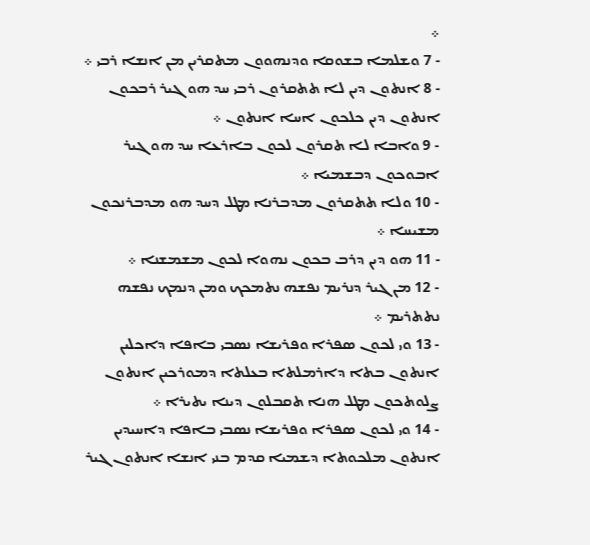܀
- 7 ܘܫܠܡܐ ܒܫܘܩܐ ܘܕܢܗܘܘܢ ܡܬܩܪܝܢ ܡܢ ܐܢܫܐ ܪܒܝ ܀
- 8 ܐܢܬܘܢ ܕܝܢ ܠܐ ܬܬܩܪܘܢ ܪܒܝ ܚܕ ܗܘ ܓܝܪ ܪܒܟܘܢ ܐܢܬܘܢ ܕܝܢ ܟܠܟܘܢ ܐܚܐ ܐܢܬܘܢ ܀
- 9 ܘܐܒܐ ܠܐ ܬܩܪܘܢ ܠܟܘܢ ܒܐܪܥܐ ܚܕ ܗܘ ܓܝܪ ܐܒܘܟܘܢ ܕܒܫܡܝܐ ܀
- 10 ܘܠܐ ܬܬܩܪܘܢ ܡܕܒܪܢܐ ܡܛܠ ܕܚܕ ܗܘ ܡܕܒܪܢܟܘܢ ܡܫܝܚܐ ܀
- 11 ܗܘ ܕܝܢ ܕܪܒ ܒܟܘܢ ܢܗܘܐ ܠܟܘܢ ܡܫܡܫܢܐ ܀
- 12 ܡܢ ܓܝܪ ܕܢܪܝܡ ܢܦܫܗ ܢܬܡܟܟ ܘܡܢ ܕܢܡܟ ܢܦܫܗ ܢܬܬܪܝܡ ܀
- 13 ܘܝ ܠܟܘܢ ܤܦܪܐ ܘܦܪܝܫܐ ܢܤܒܝ ܒܐܦܐ ܕܐܟܠܝܢ ܐܢܬܘܢ ܒܬܐ ܕܐܪܡܠܬܐ ܒܥܠܬܐ ܕܡܘܪܟܝܢ ܐܢܬܘܢ ܨܠܘܬܟܘܢ ܡܛܠ ܗܢܐ ܬܩܒܠܘܢ ܕܝܢܐ ܝܬܝܪܐ ܀
- 14 ܘܝ ܠܟܘܢ ܤܦܪܐ ܘܦܪܝܫܐ ܢܤܒܝ ܒܐܦܐ ܕܐܚܝܕܝܢ ܐܢܬܘܢ ܡܠܟܘܬܐ ܕܫܡܝܐ ܩܕܡ ܒܢܝ ܐܢܫܐ ܐܢܬܘܢ ܓܝܪ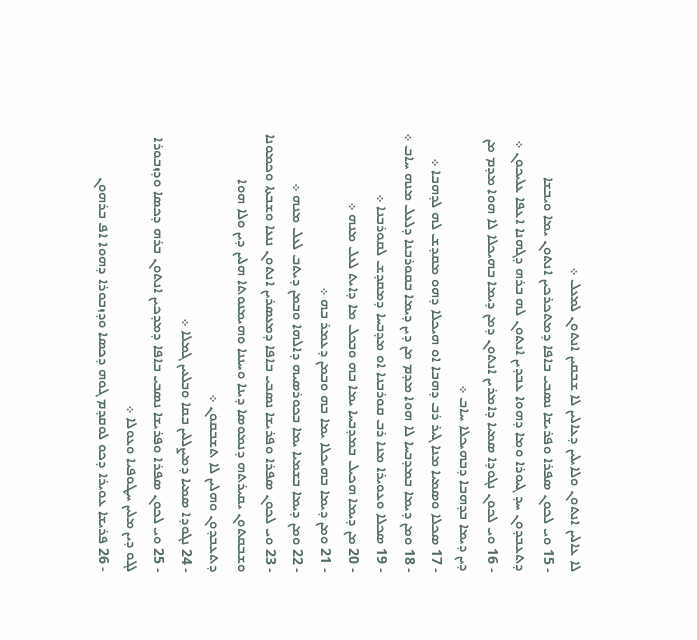ܠܐ ܥܐܠܝܢ ܐܢܬܘܢ ܘܠܐܝܠܝܢ ܕܥܐܠܝܢ ܠܐ ܫܒܩܝܢ ܐܢܬܘܢ ܠܡܥܠ ܀
- 15 ܘܝ ܠܟܘܢ ܤܦܪܐ ܘܦܪܝܫܐ ܢܤܒܝ ܒܐܦܐ ܕܡܬܟܪܟܝܢ ܐܢܬܘܢ ܝܡܐ ܘܝܒܫܐ ܕܬܥܒܕܘܢ ܚܕ ܓܝܘܪܐ ܘܡܐ ܕܗܘܐ ܥܒܕܝܢ ܐܢܬܘܢ ܠܗ ܒܪܗ ܕܓܗܢܐ ܐܥܦܐ ܥܠܝܟܘܢ ܀
- 16 ܘܝ ܠܟܘܢ ܢܓܘܕܐ ܤܡܝܐ ܕܐܡܪܝܢ ܐܢܬܘܢ ܕܡܢ ܕܝܡܐ ܒܗܝܟܠܐ ܠܐ ܗܘܐ ܡܕܡ ܡܢ ܕܝܢ ܕܝܡܐ ܒܕܗܒܐ ܕܒܗܝܟܠܐ ܚܐܒ ܀
- 17 ܤܟܠܐ ܘܤܡܝܐ ܡܢܐ ܓܝܪ ܪܒ ܕܗܒܐ ܐܘ ܗܝܟܠܐ ܕܗܘ ܡܩܕܫ ܠܗ ܠܕܗܒܐ ܀
- 18 ܘܡܢ ܕܝܡܐ ܒܡܕܒܚܐ ܠܐ ܗܘܐ ܡܕܡ ܡܢ ܕܝܢ ܕܝܡܐ ܒܩܘܪܒܢܐ ܕܠܥܠ ܡܢܗ ܚܐܒ ܀
- 19 ܤܟܠܐ ܘܥܘܝܪܐ ܡܢܐ ܪܒ ܩܘܪܒܢܐ ܐܘ ܡܕܒܚܐ ܕܡܩܕܫ ܠܩܘܪܒܢܐ ܀
- 20 ܡܢ ܕܝܡܐ ܗܟܝܠ ܒܡܕܒܚܐ ܝܡܐ ܒܗ ܘܒܟܠ ܡܐ ܕܐܝܬ ܠܥܠ ܡܢܗ ܀
- 21 ܘܡܢ ܕܝܡܐ ܒܗܝܟܠܐ ܝܡܐ ܒܗ ܘܒܡܢ ܕܥܡܪ ܒܗ ܀
- 22 ܘܡܢ ܕܝܡܐ ܒܫܡܝܐ ܝܡܐ ܒܟܘܪܤܝܗ ܕܐܠܗܐ ܘܒܡܢ ܕܝܬܒ ܠܥܠ ܡܢܗ ܀
- 23 ܘܝ ܠܟܘܢ ܤܦܪܐ ܘܦܪܝܫܐ ܢܤܒܝ ܒܐܦܐ ܕܡܥܤܪܝܢ ܐܢܬܘܢ ܢܢܥܐ ܘܫܒܬܐ ܘܟܡܘܢܐ ܘܫܒܩܬܘܢ ܝܩܝܪܬܗ ܕܢܡܘܤܐ ܕܝܢܐ ܘܚܢܢܐ ܘܗܝܡܢܘܬܐ ܗܠܝܢ ܕܝܢ ܘܠܐ ܗܘܐ ܕܬܥܒܕܘܢ ܘܗܠܝܢ ܠܐ ܬܫܒܩܘܢ ܀
- 24 ܢܓܘܕܐ ܤܡܝܐ ܕܡܨܠܠܝܢ ܒܩܐ ܘܒܠܥܝܢ ܓܡܠܐ ܀
- 25 ܘܝ ܠܟܘܢ ܤܦܪܐ ܘܦܪܝܫܐ ܢܤܒܝ ܒܐܦܐ ܕܡܕܟܝܢ ܐܢܬܘܢ ܒܪܗ ܕܟܤܐ ܘܕܙܒܘܪܐ ܠܓܘ ܕܝܢ ܡܠܝܢ ܚܛܘܦܝܐ ܘܥܘܠܐ ܀
- 26 ܦܪܝܫܐ ܥܘܝܪܐ ܕܟܘ ܠܘܩܕܡ ܓܘܗ ܕܟܤܐ ܘܕܙܒܘܪܐ ܕܗܘܐ ܐܦ ܒܪܗܘܢ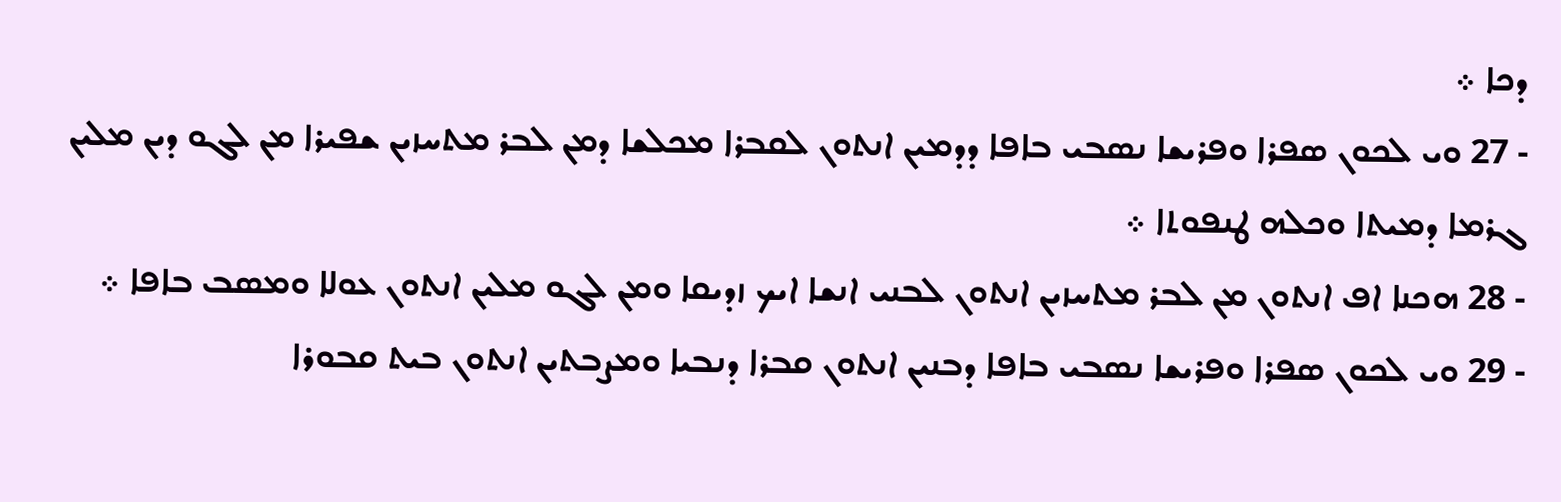ܕܟܐ ܀
- 27 ܘܝ ܠܟܘܢ ܤܦܪܐ ܘܦܪܝܫܐ ܢܤܒܝ ܒܐܦܐ ܕܕܡܝܢ ܐܢܬܘܢ ܠܩܒܪܐ ܡܟܠܫܐ ܕܡܢ ܠܒܪ ܡܬܚܙܝܢ ܫܦܝܪܐ ܡܢ ܠܓܘ ܕܝܢ ܡܠܝܢ ܓܪܡܐ ܕܡܝܬܐ ܘܟܠܗ ܛܢܦܘܬܐ ܀
- 28 ܗܟܢܐ ܐܦ ܐܢܬܘܢ ܡܢ ܠܒܪ ܡܬܚܙܝܢ ܐܢܬܘܢ ܠܒܢܝ ܐܢܫܐ ܐܝܟ ܙܕܝܩܐ ܘܡܢ ܠܓܘ ܡܠܝܢ ܐܢܬܘܢ ܥܘܠܐ ܘܡܤܒ ܒܐܦܐ ܀
- 29 ܘܝ ܠܟܘܢ ܤܦܪܐ ܘܦܪܝܫܐ ܢܤܒܝ ܒܐܦܐ ܕܒܢܝܢ ܐܢܬܘܢ ܩܒܪܐ ܕܢܒܝܐ ܘܡܨܒܬܝܢ ܐܢܬܘܢ ܒܝܬ ܩܒܘܪܐ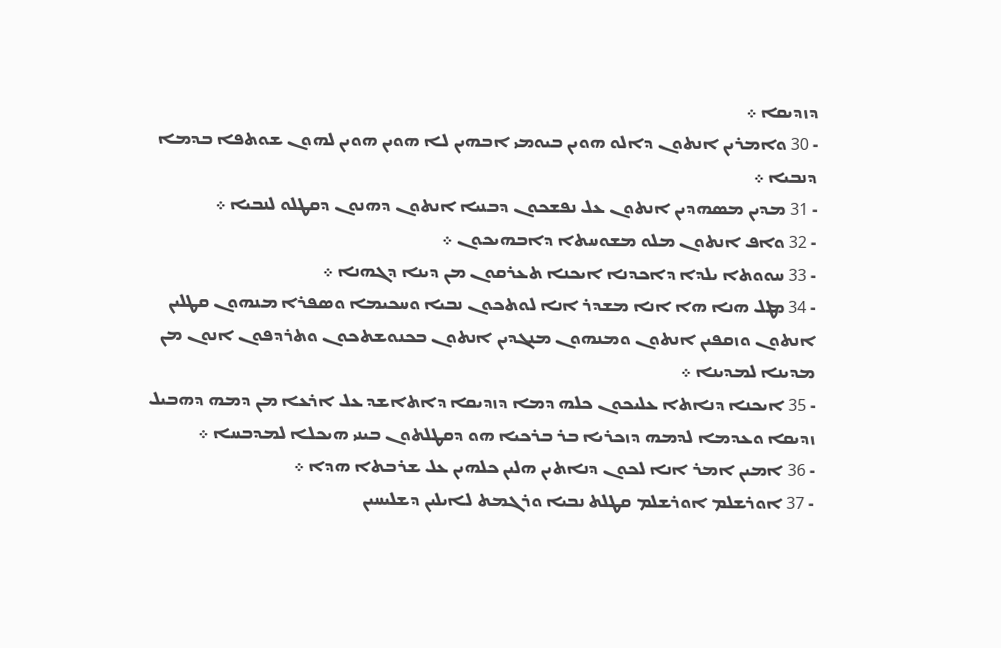ܕܙܕܝܩܐ ܀
- 30 ܘܐܡܪܝܢ ܐܢܬܘܢ ܕܐܠܘ ܗܘܝܢ ܒܝܘܡܝ ܐܒܗܝܢ ܠܐ ܗܘܝܢ ܗܘܝܢ ܠܗܘܢ ܫܘܬܦܐ ܒܕܡܐ ܕܢܒܝܐ ܀
- 31 ܡܕܝܢ ܡܤܗܕܝܢ ܐܢܬܘܢ ܥܠ ܢܦܫܟܘܢ ܕܒܢܝܐ ܐܢܬܘܢ ܕܗܢܘܢ ܕܩܛܠܘ ܠܢܒܝܐ ܀
- 32 ܘܐܦ ܐܢܬܘܢ ܡܠܘ ܡܫܘܚܬܐ ܕܐܒܗܝܟܘܢ ܀
- 33 ܚܘܘܬܐ ܝܠܕܐ ܕܐܟܕܢܐ ܐܝܟܢܐ ܬܥܪܩܘܢ ܡܢ ܕܝܢܐ ܕܓܗܢܐ ܀
- 34 ܡܛܠ ܗܢܐ ܗܐ ܐܢܐ ܡܫܕܪ ܐܢܐ ܠܘܬܟܘܢ ܢܒܝܐ ܘܚܟܝܡܐ ܘܤܦܪܐ ܡܢܗܘܢ ܩܛܠܝܢ ܐܢܬܘܢ ܘܙܩܦܝܢ ܐܢܬܘܢ ܘܡܢܗܘܢ ܡܢܓܕܝܢ ܐܢܬܘܢ ܒܟܢܘܫܬܟܘܢ ܘܬܪܕܦܘܢ ܐܢܘܢ ܡܢ ܡܕܝܢܐ ܠܡܕܝܢܐ ܀
- 35 ܐܝܟܢܐ ܕܢܐܬܐ ܥܠܝܟܘܢ ܟܠܗ ܕܡܐ ܕܙܕܝܩܐ ܕܐܬܐܫܕ ܥܠ ܐܪܥܐ ܡܢ ܕܡܗ ܕܗܒܝܠ ܙܕܝܩܐ ܘܥܕܡܐ ܠܕܡܗ ܕܙܟܪܝܐ ܒܪ ܒܪܟܝܐ ܗܘ ܕܩܛܠܬܘܢ ܒܝܢܝ ܗܝܟܠܐ ܠܡܕܒܚܐ ܀
- 36 ܐܡܝܢ ܐܡܪ ܐܢܐ ܠܟܘܢ ܕܢܐܬܝܢ ܗܠܝܢ ܟܠܗܝܢ ܥܠ ܫܪܒܬܐ ܗܕܐ ܀
- 37 ܐܘܪܫܠܡ ܐܘܪܫܠܡ ܩܛܠܬ ܢܒܝܐ ܘܪܓܡܬ ܠܐܝܠܝܢ ܕܫܠܝܚܝܢ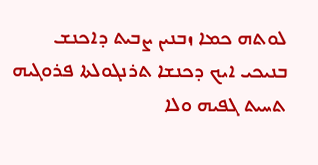ܠܘܬܗ ܟܡܐ ܙܒܢܝܢ ܨܒܝܬ ܕܐܟܢܫ ܒܢܝܟܝ ܐܝܟ ܕܟܢܫܐ ܬܪܢܓܘܠܬܐ ܦܪܘܓܝܗ ܬܚܝܬ ܓܦܝܗ ܘܠܐ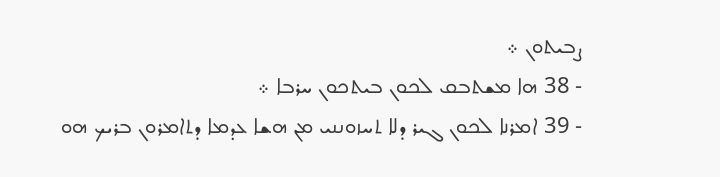ܨܒܝܬܘܢ ܀
- 38 ܗܐ ܡܫܬܒܩ ܠܟܘܢ ܒܝܬܟܘܢ ܚܪܒܐ ܀
- 39 ܐܡܪܢܐ ܠܟܘܢ ܓܝܪ ܕܠܐ ܬܚܙܘܢܢܝ ܡܢ ܗܫܐ ܥܕܡܐ ܕܬܐܡܪܘܢ ܒܪܝܟ ܗܘ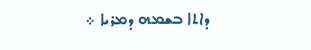ܕܐܬܐ ܒܫܡܗ ܕܡܪܝܐ ܀